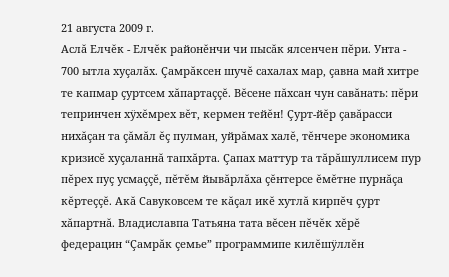21 августа 2009 г.
Аслă Елчĕк - Елчĕк районĕнчи чи пысăк ялсенчен пĕри. Унта - 700 ытла хуçалăх. Çамрăксен шучĕ сахалах мар, çавна май хитре те капмар çуртсем хăпартаççĕ. Вĕсене пăхсан чун савăнать: пĕри тепринчен хÿхĕмрех вĕт, кермен тейĕн! Çурт-йĕр çавăрасси нихăçан та çăмăл ĕç пулман, уйрăмах халĕ, тĕнчере экономика кризисĕ хуçаланнă тапхăрта. Çапах маттур та тăрăшуллисем пур пĕрех пуç усмаççĕ, пĕтĕм йывăрлăха çĕнтерсе ĕмĕтне пурнăçа кĕртеççĕ. Акă Савуковсем те кăçал икĕ хутлă кирпĕч çурт хăпартнă. Владиславпа Татьяна тата вĕсен пĕчĕк хĕрĕ федерацин “Çамрăк çемье” программипе килĕшÿллĕн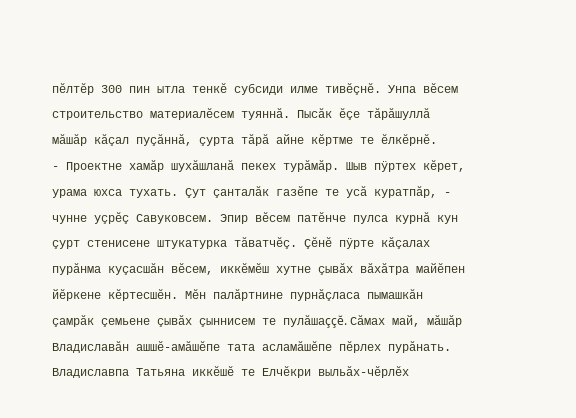пĕлтĕр 300 пин ытла тенкĕ субсиди илме тивĕçнĕ. Унпа вĕсем строительство материалĕсем туяннă. Пысăк ĕçе тăрăшуллă мăшăр кăçал пуçăннă, çурта тăрă айне кĕртме те ĕлкĕрнĕ.
- Проектне хамăр шухăшланă пекех турăмăр. Шыв пÿртех кĕрет, урама юхса тухать. Çут çанталăк газĕпе те усă куратпăр, - чунне уçрĕç Савуковсем. Эпир вĕсем патĕнче пулса курнă кун çурт стенисене штукатурка тăватчĕç. Çĕнĕ пÿрте кăçалах пурăнма куçасшăн вĕсем, иккĕмĕш хутне çывăх вăхăтра майĕпен йĕркене кĕртесшĕн. Мĕн палăртнине пурнăçласа пымашкăн çамрăк çемьене çывăх çыннисем те пулăшаççĕ. Сăмах май, мăшăр Владиславăн ашшĕ-амăшĕпе тата асламăшĕпе пĕрлех пурăнать.
Владиславпа Татьяна иккĕшĕ те Елчĕкри выльăх-чĕрлĕх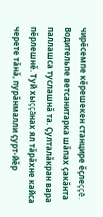чирĕсемпе кĕрешекен станцире ĕçлеççĕ. Водительпе ветсанитарка шăпах çакăнта паллашса туслашнă та. Çулталăкран вара пĕрлешнĕ. Туй хыççăнах ял тăрăхне кайса черете тăнă, пурăнмалли çурт-йĕр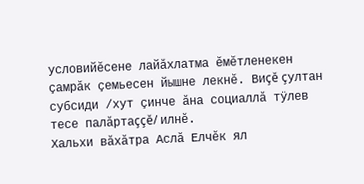условийĕсене лайăхлатма ĕмĕтленекен çамрăк çемьесен йышне лекнĕ. Виçĕ çултан субсиди /хут çинче ăна социаллă тÿлев тесе палăртаççĕ/ илнĕ.
Хальхи вăхăтра Аслă Елчĕк ял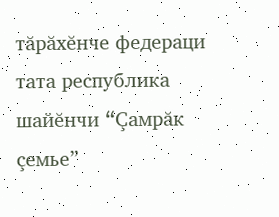тăрăхĕнче федераци тата республика шайĕнчи “Çамрăк çемье”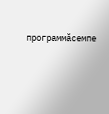программăсемпе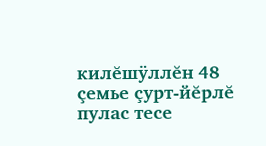килĕшÿллĕн 48 çемье çурт-йĕрлĕ пулас тесе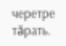черетре тăрать.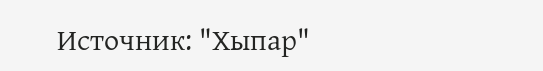Источник: "Хыпар"